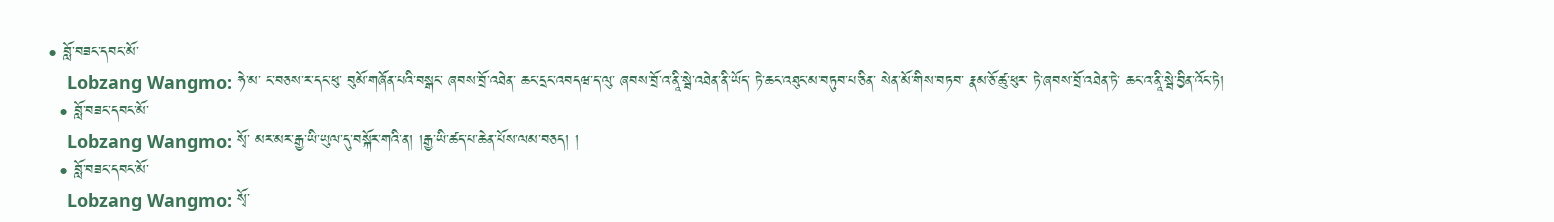• བློ་བཟང་དབང་མོ་
    Lobzang Wangmo: ཧེ་མ་ ང་བཅས་ར་དང་ཕུ་ བུམོ་གཞོན་པའི་བསྒང་ ཞབས་བྲོ་འཐེན་ ཆང་དྲང་འབདཝ་ད་ལུ་ ཞབས་བྲོ་འ་ནཱི་སྦེ་འཐེན་ནི་ཡོད་ ཏེ་ཆང་འཐུང་མ་བཏུབ་པ་ཅིན་ སེན་མོ་གིས་བཏབ་ རྣམ་ཅོ་ཚུ་ཕུར་ ཏེ་ཞབས་བྲོ་འཐེན་ཏེ་ ཆང་འ་ནཱི་སྦེ་བྱིན་འོང་ཏེ།
  • བློ་བཟང་དབང་མོ་
    Lobzang Wangmo: སྭོ་ མར་མར་རྒྱ་ཡི་ཡུལ་དུ་བསྐོར་གའི་ན། །རྒྱ་ཡི་ཚད་པ་ཆེན་པོས་ལམ་བཅད། །
  • བློ་བཟང་དབང་མོ་
    Lobzang Wangmo: སྭོ་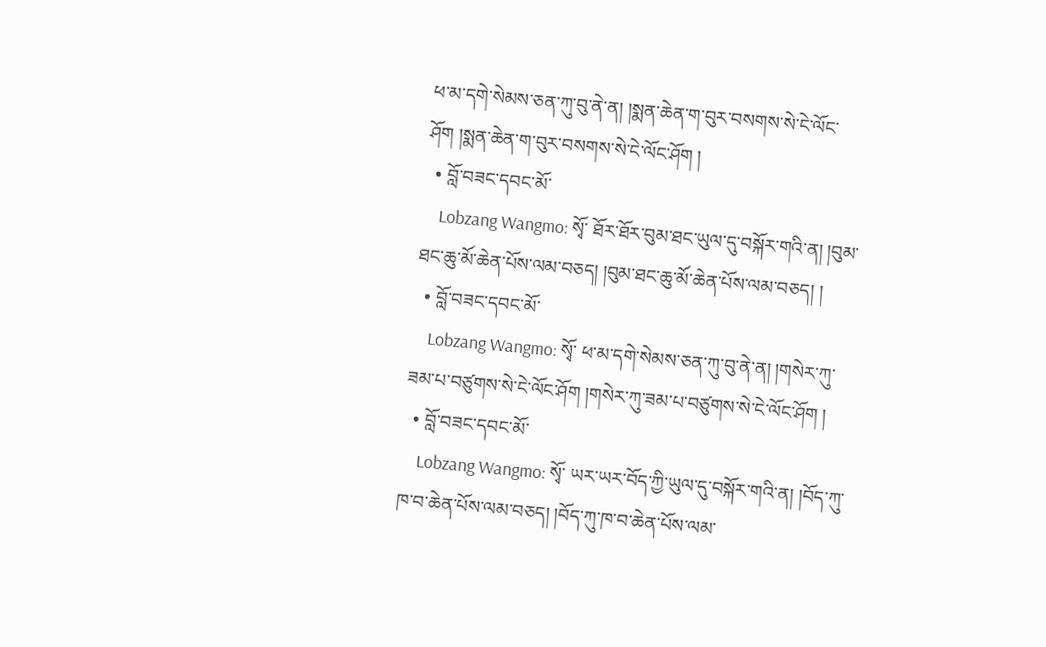ཕ་མ་དགེ་སེམས་ཅན་ཀུ་བུ་ནེ་ན། །སྨན་ཆེན་ག་བུར་བསགས་སེ་ངེ་ལོང་ཤོག །སྨན་ཆེན་ག་བུར་བསགས་སེ་ངེ་ལོང་ཤོག །
  • བློ་བཟང་དབང་མོ་
    Lobzang Wangmo: སྭོ་ ཐོར་ཐོར་བུམ་ཐང་ཡུལ་དུ་བསྐོར་གའི་ན། །བུམ་ཐང་ཆུ་མོ་ཆེན་པོས་ལམ་བཅད། །བུམ་ཐང་ཆུ་མོ་ཆེན་པོས་ལམ་བཅད། །
  • བློ་བཟང་དབང་མོ་
    Lobzang Wangmo: སྭོ་ ཕ་མ་དགེ་སེམས་ཅན་ཀུ་བུ་ནེ་ན། །གསེར་ཀུ་ཟམ་པ་བཙུགས་སེ་ངེ་ལོང་ཤོག །གསེར་ཀུ་ཟམ་པ་བཙུགས་སེ་ངེ་ལོང་ཤོག །
  • བློ་བཟང་དབང་མོ་
    Lobzang Wangmo: སྭོ་ ཡར་ཡར་བོད་ཀྱི་ཡུལ་དུ་བསྐོར་གའི་ན། །བོད་ཀུ་ཁ་བ་ཆེན་པོས་ལམ་བཅད། །བོད་ཀུ་ཁ་བ་ཆེན་པོས་ལམ་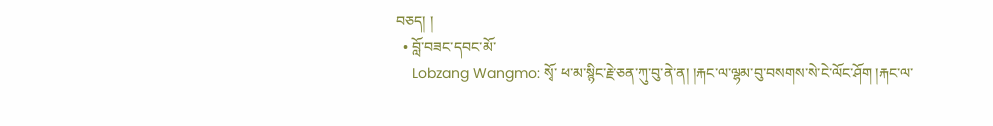བཅད། །
  • བློ་བཟང་དབང་མོ་
    Lobzang Wangmo: སྭོ་ ཕ་མ་སྙིང་རྗེ་ཅན་ཀུ་བུ་ནེ་ན། །རྐང་ལ་ལྷམ་བུ་བསགས་སེ་ངེ་ལོང་ཤོག །རྐང་ལ་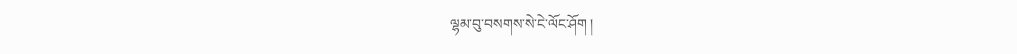ལྷམ་བུ་བསགས་སེ་ངེ་ལོང་ཤོག །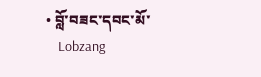• བློ་བཟང་དབང་མོ་
    Lobzang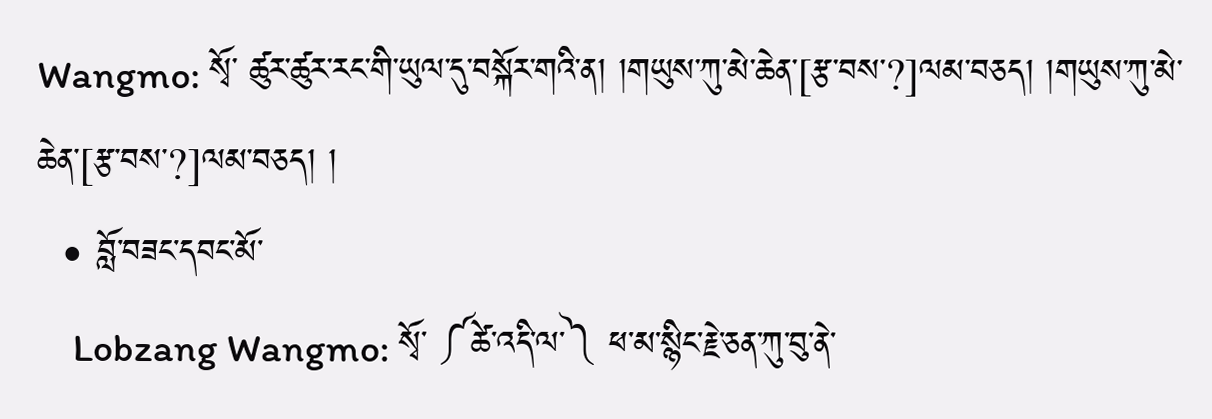Wangmo: སྭོ་ ཚུར་ཚུར་རང་གི་ཡུལ་དུ་བསྐོར་གའི་ན། །གཡུས་ཀུ་མེ་ཆེན་[རྩ་བས་?]ལམ་བཅད། །གཡུས་ཀུ་མེ་ཆེན་[རྩ་བས་?]ལམ་བཅད། །
  • བློ་བཟང་དབང་མོ་
    Lobzang Wangmo: སྭོ་ ༼ཚེ་འདི་ལ་༽ ཕ་མ་སྙིང་རྗེ་ཅན་ཀུ་བུ་ནེ་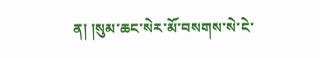ན། །སུམ་ཆང་སེར་མོ་བསགས་སེ་ངེ་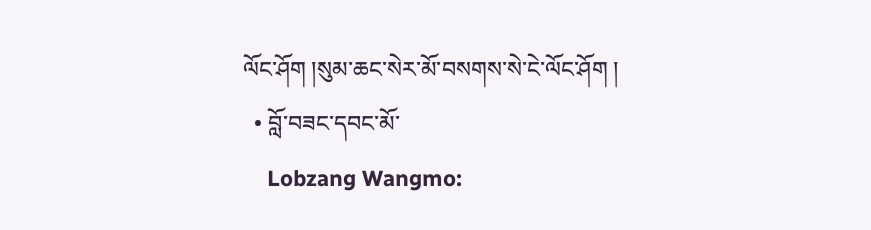ལོང་ཤོག །སུམ་ཆང་སེར་མོ་བསགས་སེ་ངེ་ལོང་ཤོག །
  • བློ་བཟང་དབང་མོ་
    Lobzang Wangmo: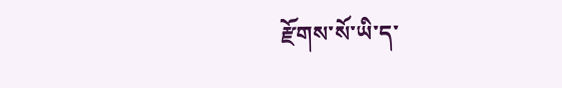རྫོགས་སོ་ཡི་ད་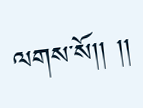ལགས་སོ།། །།